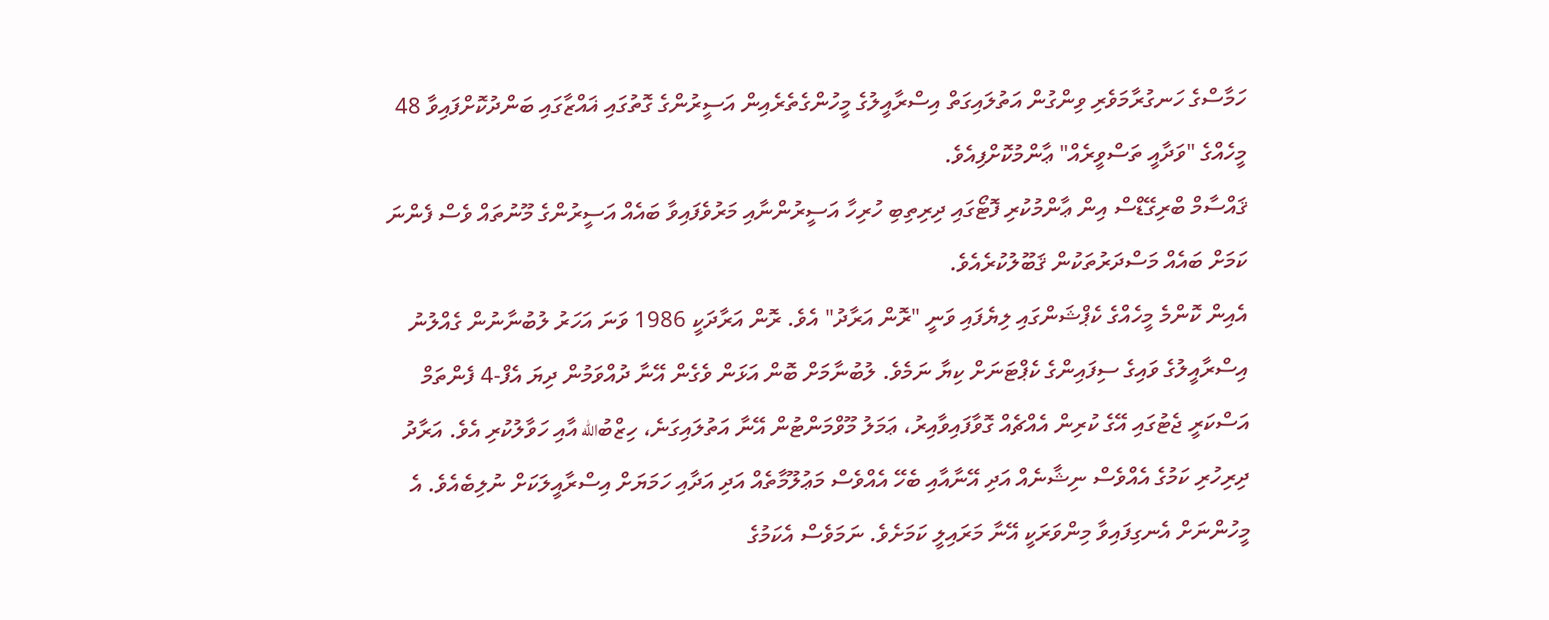ހަމާސްގެ ހަނގުރާމަވެރި ވިންގުން އަތުލައިގަތް އިސްރާއީލުގެ މީހުންގެތެރެއިން އަސީރުންގެ ގޮތުގައި ޣައްޒާގައި ބަންދުކޮށްފައިވާ 48 މީހެއްގެ "ވަދާއީ ތަސްވީރެއް" ޢާންމުކޮށްފިއެވެ.
ޤައްސާމް ބްރިގޭޑްސް އިން ޢާންމުކުރި ފޮޓޯގައި ދިރިތިބި ހުރިހާ އަސީރުންނާއި މަރުވެފައިވާ ބައެއް އަސީރުންގެ މޫނުތައް ވެސް ފެންނަ ކަމަށް ބައެއް މަސްދަރުތަކުން ޤަބޫލުކުރެއެވެ.
އެއިން ކޮންމެ މީހެއްގެ ކެޕްޝަންގައި ލިޔެފައި ވަނީ "ރޮން އަރާދު" އެވެ. ރޮން އަރާދަކީ 1986 ވަނަ އަހަރު ލުބުނާނުން ގެއްލުނު އިސްރާއީލުގެ ވައިގެ ސިފައިންގެ ކެޕްޓަނަށް ކިޔާ ނަމެވެ. ލުބުނާމަށް ބޮން އަޅަން ވެގެން އޭނާ ދުއްވަމުން ދިޔަ އެފް-4 ފެންތަމް އަސްކަރީ ޖެޓުގައި އޭގެ ކުރިން އެއްޗެއް ގޮވާފައިވާއިރު، ޢަމަލު މޫވްމަންޓުން އޭނާ އަތުލައިގަނެ، ހިޒްބުالله އާއި ހަވާލުކުރި އެވެ. އަރާދު ދިރިހުރި ކަމުގެ އެއްވެސް ނިޝާނެއް އަދި އޭނާއާއި ބެހޭ އެއްވެސް މަޢުލޫމާތެއް އަދި އަދާއި ހަމަޔަށް އިސްރާއީލަކަށް ނުލިބެއެވެ. އެ މީހުންނަށް އެނގިފައިވާ މިންވަރަކީ އޭނާ މަރައިލީ ކަމަށެވެ. ނަމަވެސް އެކަމުގެ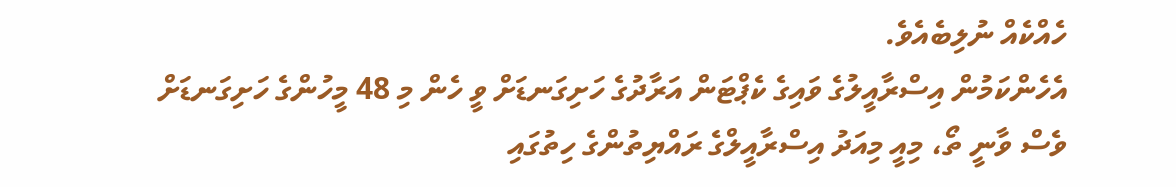ހެއްކެއް ނުލިބެއެވެ.
އެހެންކަމުން އިސްރާއީލުގެ ވައިގެ ކެޕްޓަން އަރާދުގެ ހަށިގަނޑަށް ވީ ހެން މި 48 މީހުންގެ ހަށިގަނޑަށް ވެސް ވާނީ ތޯ، މިއީ މިއަދު އިސްރާއީލްގެ ރައްޔިތުންގެ ހިތުގައި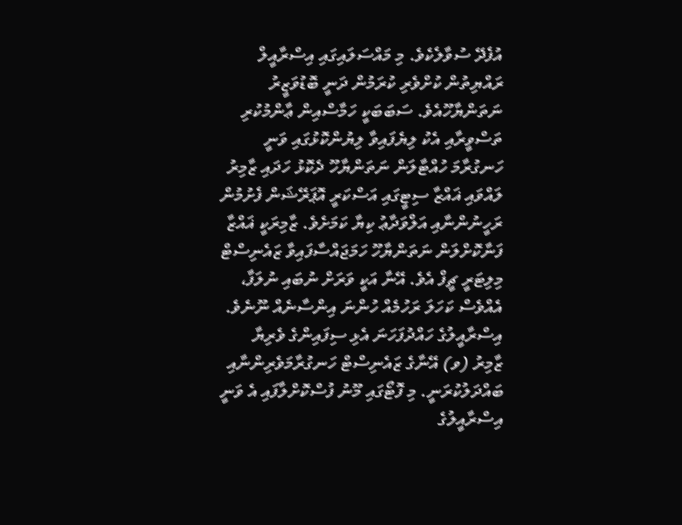އުފެދޭ ސުވާލެކެވެ. މި މައްސަލައިގައި އިސްރާއީލް ރައްޔިތުން ކުށްވެރި ކުރަމުން ދަނީ ބޮޑުވަޒީރު ނަތަންޔާހޫއެވެ. ސަބަބަކީ ހަމާސްއިން ޢާންމުކުރި ތަސްވީރާއި އެކު ލިޔެފައިވާ ލިޔުންކޮޅުގައި ވަނީ ހަނގުރާމަ ހުއްޓާލަން ނަތަންޔާހޫ ދެކޮޅު ހަދައި ޒާމިރު ލައްވައި ޣައްޒާ ސިޓީގައި އަސްކަރީ އޮޕަރޭޝަން ފެށުމުން ރަހީނުންނާއި އަލްވަދާޢު ކިޔާ ކަމަށެވެ. ޒާމިރަކީ ޣައްޒާ ފަނާކޮށްލަން ނަތަންޔާހޫ ހަމަޖައްސާފައިވާ ޒައެނިސްޓް މިލިޓަރީ ޗީފް އެވެ. އޭނާ އަކީ ވަރަށް ނުބައި ނުލަފާ، އެއްވެސް ކަހަލަ ރަހުމެއް ހުންނަ އިންސާނެއް ނޫނެވެ.
އިސްރާއީލުގެ ހައްދުފަހަނަ އެޅި ސިފައިންގެ ވެރިޔާ ޒާމިރު (ވ) އޭނާގެ ޒައެނިސްޓް ހަނގުރާމަވެރިންނާއި ބައްދަލުކުރަނީ. މި ފޮޓޯގައި މޫނު ފުސްކޮށްލާފައި އެ ވަނީ އިސްރާއީލުގެ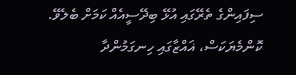ސިފައިންގެ ތެރޭގައި އުޅޭ ބިދޭސީއެއް ކަމަށް ބެލެވޭ.
ކޮންމެޔަކަސް، ޣައްޒާގައި ހިނގަމުންދާ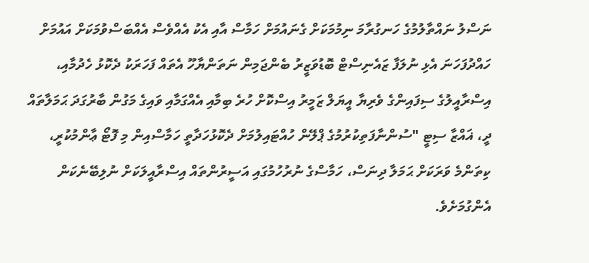ނަސްލު ނައްތާލުމުގެ ހަނގުރާމަ ނިމުމަކަށް ގެނައުމަށް ހަމާސް އާއި އެކު އެއްވެސް އެއްބަސްވުމަކަށް އައުމަށް ހައްދުފަހަނަ އެޅި ނުލަފާ ޒައެނިސްޓް ބޮޑުވަޒީރު ބެންޖަމިން ނަތަންޔާހޫ އެތައް ފަހަރަކު ދެކޮޅު ހެދުމާއި، އިސްރާއީލުގެ ސިފައިންގެ ވެރިޔާ އީޔަލް ޒަމީރު އިސްކޮށް ހުރެ ބިމާއި އެއްގަމާއި ވައިގެ މަގުން ބާރުގަދަ ޙަމަލާތައް ދީ، ޣައްޒާ ސިޓީ "ސުންނާފަތިކުރުމުގެ ޕްލޭން ހުއްޓައިލުމަށް ދެކޮޅުހަދާތީ ހަމާސްއިން މި ފޮޓޯ ޢާންމުކުރީ، ކިތަންމެ ވަރަކަށް ޙަމަލާ ދިނަސް، ހަމާސްގެ ނުރުހުމުގައި އަސީރުންތައް އިސްރާއީލަކަށް ނުލިބޭނެކަން އެންގުމަށެވެ.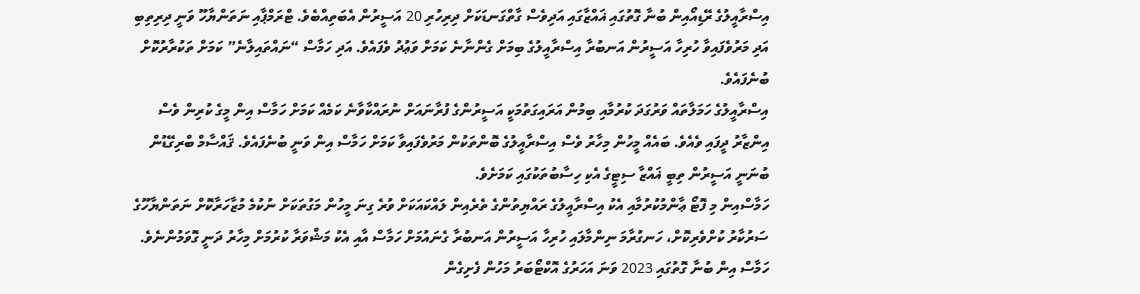އިސްރާއީލުގެ ރޭޑިއޯއިން ބުނާ ގޮތުގައި ޣައްޒާގައި އަދިވެސް ގާތްގަނޑަކަށް ދިރިހުރި 20 އަސީރުން އެބަތިއްބެވެ. ޓްރަމްޕާއި ނަތަންޔާހޫ ވަނީ ދިރިތިބި އަދި މަރުވެފައިވާ ހުރިހާ އަސީރުން އަނބުރާ އިސްރާއީލުގެ ބިމަށް ގެންނާނެ ކަމަށް ވަޢުދު ވެފައެވެ. އަދި ހަމާސް “ނައްތައިލާނެ” ކަމަށް ތަކުރާރުކޮށް ބުނެފައެވެ.
އިސްރާއީލުގެ ހަމަލާތައް ވަރުގަދަ ކުރުމާއި ބިމުން އަރައިގަތުމަކީ އަސީރުންގެ ފުރާނައަށް ނުރައްކާވާނެ ކަމެއް ކަމަށް ހަމާސް އިން މީގެ ކުރިން ވެސް އިންޒާރު ދީފައި ވެއެވެ. ބައެއް މީހުން މިހާރު ވެސް އިސްރާއީލުގެ ބޮންތަކުން މަރުވެފައިވާ ކަމަށް ހަމާސް އިން ވަނީ ބުނެފައެވެ. ޤައްސާމް ބްރިގޭޑުން ބުނަނީ އަސީރުން ތިބީ ޣައްޒާ ސިޓީގެ އެކި ހިސާބުތަކުގައި ކަމަށެވެ.
ހަމާސްއިން މި ފޮޓޯ ޢާންމުކުރުމާއި އެކު އިސްރާއީލުގެ ރައްޔިތުންގެ ތެރެއިން ލައްކައަކަށް ވުރެ ގިނަ މީހުން މަގުތަކަށް ނުކުމެ މުޒާހަރާކޮށް ނަތަންޔާހޫގެ ސަރުކާރު ކުށްވެރިކޮށް، ހަނގުރާމަ ނިންމާލައި ހުރިހާ އަސީރުން އަނބުރާ ގެނައުމަށް ހަމާސް އާއި އެކު މަޝްވަރާ ކުރުމަށް މިހާރު ދަނީ ގޮވަމުންނެވެ.
ހަމާސް އިން ބުނާ ގޮތުގައި 2023 ވަނަ އަހަރުގެ އޮކްޓޯބަރު މަހުން ފެށިގެން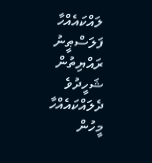ލައްކައެއްހާ ފަލަސްޠީނު ރައްޔިތުން ޝަހީދުވެ ދެލައްކައެއްހާ މީހުން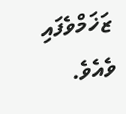ޒަޚަމްވެފައި ވެއެވެ.